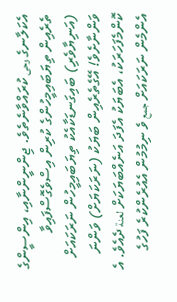އެކަލާނގެ وحى ކުރައްވާނެތެވެ. ޖިންނީންނާއި، އިންސީންގެ ތެރެއިން ތިޔަބައިމީހުންގެ ކުރިން އިސްވެގޮސްފައިވާ (އަނިޔާވެރި) ބައިގަނޑަކާއެކު ތިޔަބައިމީހުން ނަރަކައަށް ވަންނާށެވެ! އޭގެތެރެއިން ބަޔަކު (ނަރަކަޔަށް) ވަންނަ ކޮންމެފަހަރަކު، އެބަޔަކު އެފަދަ އަނެއްބަޔަކަށް لعنة ދެއެވެ. އެ އެންމެން ނަރަކައަށް جمع ވެ ނިމުމުން އެއުރެންކުރެ ފަހުގެ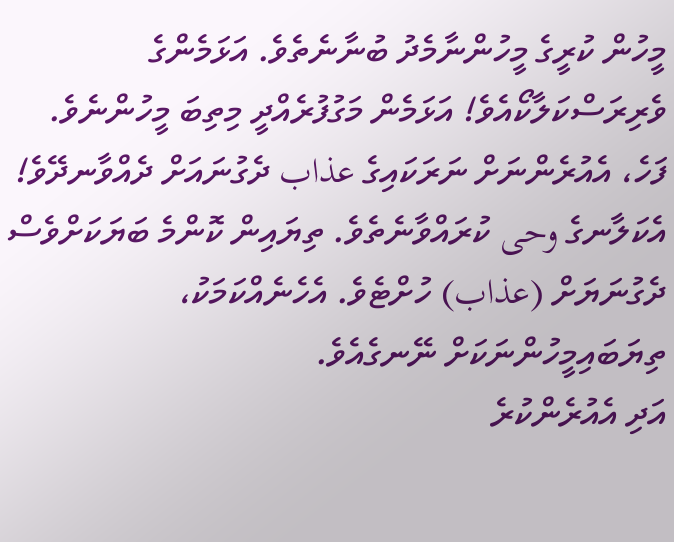މީހުން ކުރީގެ މީހުންނާމެދު ބުނާނެތެވެ. އަޅަމެންގެ ވެރިރަސްކަލާކޯއެވެ! އަޅަމެން މަގުފުރެއްދީ މިތިބަ މީހުންނެވެ. ފަހެ، އެއުރެންނަށް ނަރަކައިގެ عذاب ދެގުނައަށް ދެއްވާނދޭވެ! އެކަލާނގެ وحى ކުރައްވާނެތެވެ. ތިޔައިން ކޮންމެ ބަޔަކަށްވެސް ދެގުނަޔަށް (عذاب) ހުށްޓެވެ. އެހެނެއްކަމަކު، ތިޔަބައިމީހުންނަކަށް ނޭނގެއެވެ.
އަދި އެއުރެންކުރެ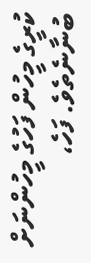ކުރީގެ މީހުން ފަހުގެ މީހުންނަށް ބުނާނެތެވެ. ފަހެ،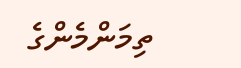ތިމަންމެންގެ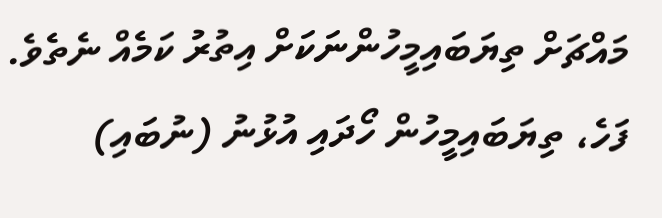މައްޗަށް ތިޔަބައިމީހުންނަކަށް އިތުރު ކަމެއް ނެތެވެ. ފަހެ، ތިޔަބައިމީހުން ހޯދައި އުޅުނު (ނުބައި)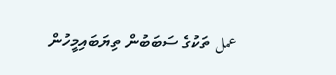عمل ތަކުގެ ސަބަބުން ތިޔަބައިމީހުން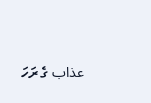عذاب ގެ ރަހަ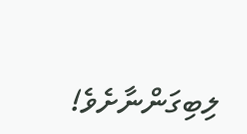ލިބިގަންނާށެވެ!